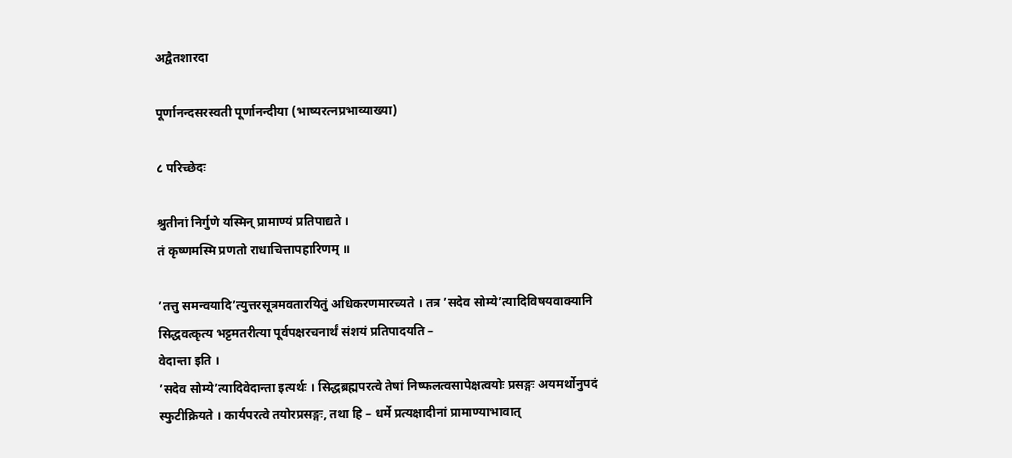अद्वैतशारदा

पूर्णानन्दसरस्वती पूर्णानन्दीया (भाष्यरत्नप्रभाव्याख्या)

८ परिच्छेदः

श्रुतीनां निर्गुणे यस्मिन् प्रामाण्यं प्रतिपाद्यते ।
तं कृष्णमस्मि प्रणतो राधाचित्तापहारिणम् ॥

’तत्तु समन्वयादि’त्युत्तरसूत्रमवतारयितुं अधिकरणमारच्यते । तत्र ’सदेव सोम्ये’त्यादिविषयवाक्यानि सिद्धवत्कृत्य भट्टमतरीत्या पूर्वपक्षरचनार्थं संशयं प्रतिपादयति –
वेदान्ता इति ।
’सदेव सोम्ये’त्यादिवेदान्ता इत्यर्थः । सिद्धब्रह्मपरत्वे तेषां निष्फलत्वसापेक्षत्वयोः प्रसङ्गः अयमर्थोनुपदं स्फुटीक्रियते । कार्यपरत्वे तयोरप्रसङ्गः, तथा हि – धर्मे प्रत्यक्षादीनां प्रामाण्याभावात्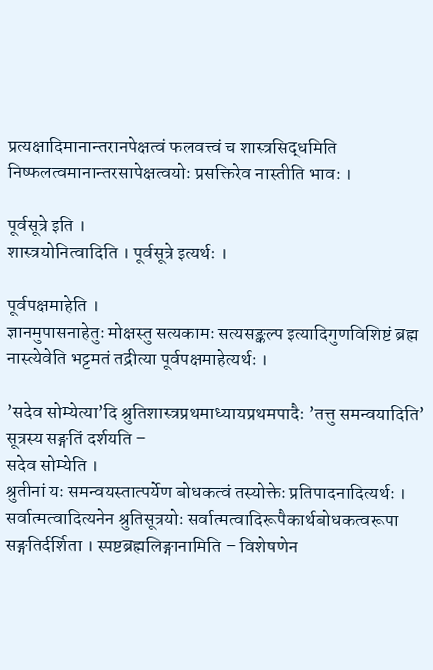प्रत्यक्षादिमानान्तरानपेक्षत्वं फलवत्त्वं च शास्त्रसिद्धमिति निष्फलत्वमानान्तरसापेक्षत्वयोः प्रसक्तिरेव नास्तीति भावः ।

पूर्वसूत्रे इति ।
शास्त्रयोनित्वादिति । पूर्वसूत्रे इत्यर्थः ।

पूर्वपक्षमाहेति ।
ज्ञानमुपासनाहेतुः मोक्षस्तु सत्यकामः सत्यसङ्कल्प इत्यादिगुणविशिष्टं ब्रह्म नास्त्येवेति भट्टमतं तद्रीत्या पूर्वपक्षमाहेत्यर्थः ।

’सदेव सोम्येत्या’दि श्रुतिशास्त्रप्रथमाध्यायप्रथमपादैः ’तत्तु समन्वयादिति’ सूत्रस्य सङ्गतिं दर्शयति –
सदेव सोम्येति ।
श्रुतीनां यः समन्वयस्तात्पर्येण बोधकत्वं तस्योक्तेः प्रतिपादनादित्यर्थः । सर्वात्मत्वादित्यनेन श्रुतिसूत्रयोः सर्वात्मत्वादिरूपैकार्थबोधकत्वरूपा सङ्गतिर्दर्शिता । स्पष्टब्रह्मलिङ्गानामिति – विशेषणेन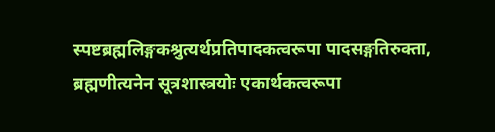स्पष्टब्रह्मलिङ्गकश्रुत्यर्थप्रतिपादकत्वरूपा पादसङ्गतिरुक्ता, ब्रह्मणीत्यनेन सूत्रशास्त्रयोः एकार्थकत्वरूपा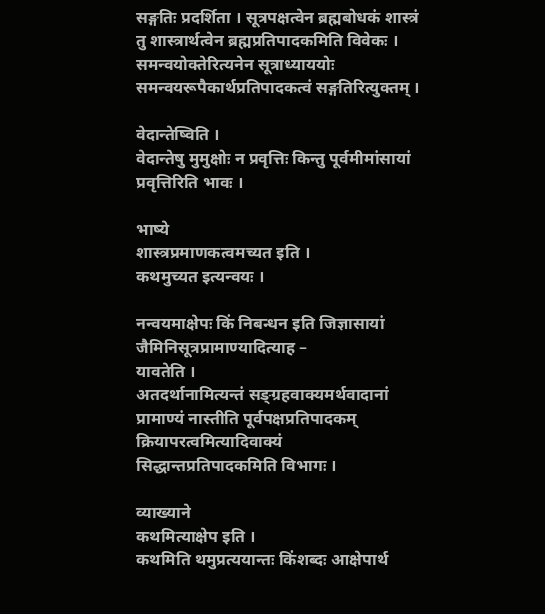सङ्गतिः प्रदर्शिता । सूत्रपक्षत्वेन ब्रह्मबोधकं शास्त्रं तु शास्त्रार्थत्वेन ब्रह्मप्रतिपादकमिति विवेकः । समन्वयोक्तेरित्यनेन सूत्राध्याययोः समन्वयरूपैकार्थप्रतिपादकत्वं सङ्गतिरित्युक्तम् ।

वेदान्तेष्विति ।
वेदान्तेषु मुमुक्षोः न प्रवृत्तिः किन्तु पूर्वमीमांसायां प्रवृत्तिरिति भावः ।

भाष्ये
शास्त्रप्रमाणकत्वमच्यत इति ।
कथमुच्यत इत्यन्वयः ।

नन्वयमाक्षेपः किं निबन्धन इति जिज्ञासायां जैमिनिसूत्रप्रामाण्यादित्याह –
यावतेति ।
अतदर्थानामित्यन्तं सङ्ग्रहवाक्यमर्थवादानां प्रामाण्यं नास्तीति पूर्वपक्षप्रतिपादकम् क्रियापरत्वमित्यादिवाक्यं सिद्धान्तप्रतिपादकमिति विभागः ।

व्याख्याने
कथमित्याक्षेप इति ।
कथमिति थमुप्रत्ययान्तः किंशब्दः आक्षेपार्थ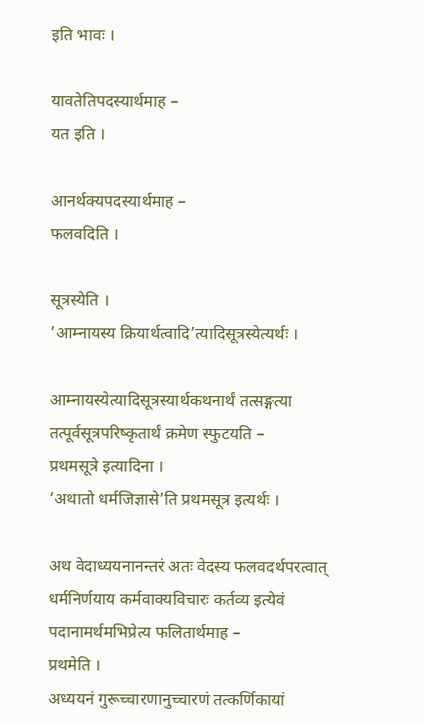इति भावः ।

यावतेतिपदस्यार्थमाह –
यत इति ।

आनर्थक्यपदस्यार्थमाह –
फलवदिति ।

सूत्रस्येति ।
’आम्नायस्य क्रियार्थत्वादि’त्यादिसूत्रस्येत्यर्थः ।

आम्नायस्येत्यादिसूत्रस्यार्थकथनार्थं तत्सङ्गत्या तत्पूर्वसूत्रपरिष्कृतार्थं क्रमेण स्फुटयति –
प्रथमसूत्रे इत्यादिना ।
’अथातो धर्मजिज्ञासे’ति प्रथमसूत्र इत्यर्थः ।

अथ वेदाध्ययनानन्तरं अतः वेदस्य फलवदर्थपरत्वात् धर्मनिर्णयाय कर्मवाक्यविचारः कर्तव्य इत्येवं पदानामर्थमभिप्रेत्य फलितार्थमाह –
प्रथमेति ।
अध्ययनं गुरूच्चारणानुच्चारणं तत्कर्णिकायां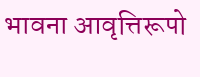भावना आवृत्तिरूपो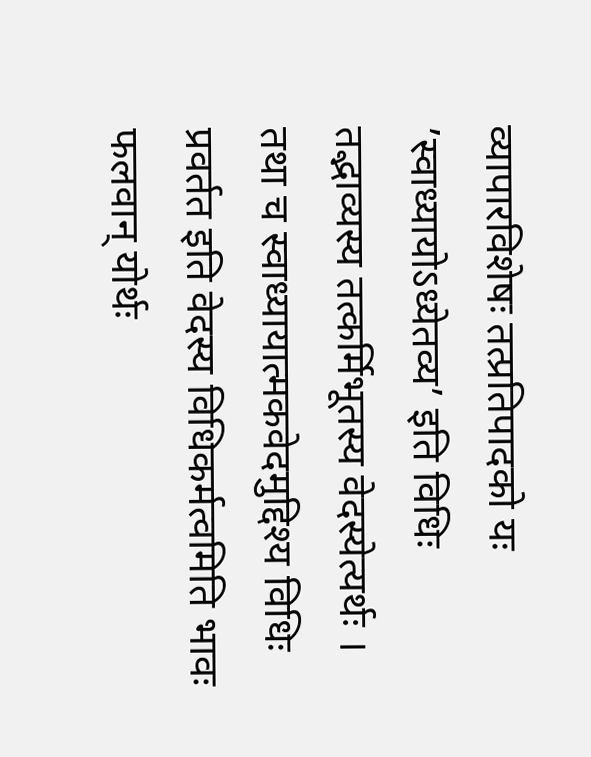व्यापारविशेषः तत्प्रतिपादको यः ’स्वाध्यायोऽध्येतव्य’ इति विधिः तद्भाव्यस्य तत्कर्मिभूतस्य वेदस्येत्यर्थः । तथा च स्वाध्यायात्मकवेदमुद्दिश्य विधिः प्रवर्तत इति वेदस्य विधिकर्मत्वमिति भावः फलवान् योर्थः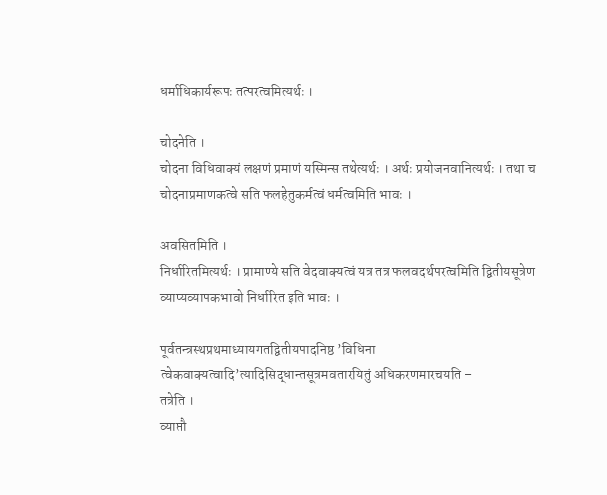धर्माधिकार्यरूपः तत्परत्वमित्यर्थः ।

चोदनेति ।
चोदना विधिवाक्यं लक्षणं प्रमाणं यस्मिन्स तथेत्यर्थः । अर्थः प्रयोजनवानित्यर्थः । तथा च चोदनाप्रमाणकत्वे सति फलहेतुकर्मत्वं धर्मत्वमिति भावः ।

अवसितमिति ।
निर्धारितमित्यर्थः । प्रामाण्ये सति वेदवाक्यत्वं यत्र तत्र फलवदर्थपरत्वमिति द्वितीयसूत्रेण व्याप्यव्यापकभावो निर्धारित इति भावः ।

पूर्वतन्त्रस्थप्रथमाध्यायगतद्वितीयपादनिष्ठ ’विधिना त्वेकवाक्यत्वादि’त्यादिसिद्धान्तसूत्रमवतारयितुं अधिकरणमारचयति –
तत्रेति ।
व्याप्तौ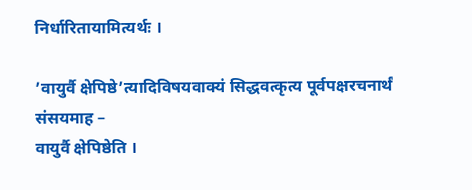निर्धारितायामित्यर्थः ।

’वायुर्वै क्षेपिष्ठे’त्यादिविषयवाक्यं सिद्धवत्कृत्य पूर्वपक्षरचनार्थं संसयमाह –
वायुर्वै क्षेपिष्ठेति ।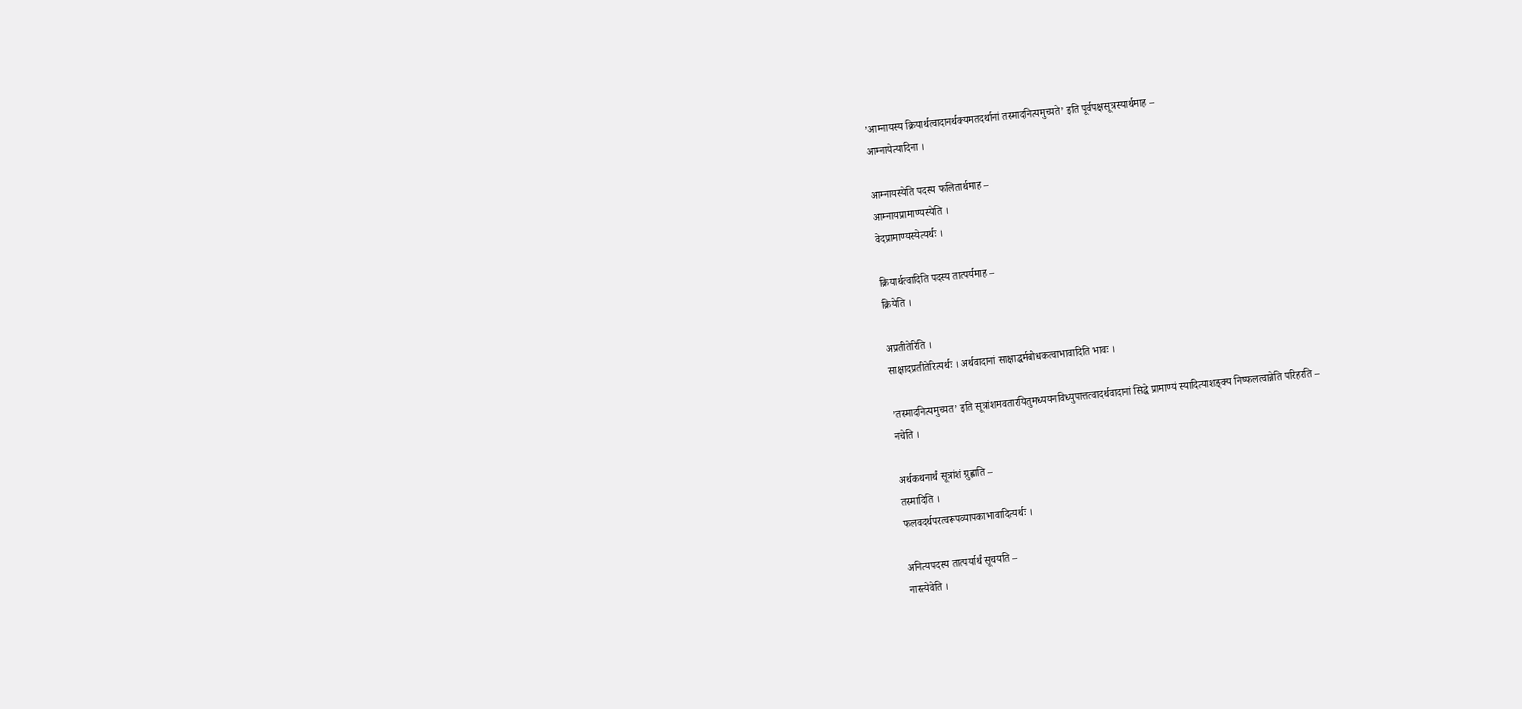’आम्नायस्य क्रियार्थत्वादानर्थक्यमतदर्थानां तस्मादनित्यमुच्यते’ इति पूर्वपक्षसूत्रस्यार्थमाह –
आम्नायेत्यादिना ।

आम्नायस्येति पदस्य फलितार्थमाह –
आम्नायप्रामाण्यस्येति ।
वेदप्रामाण्यस्येत्यर्थः ।

क्रियार्थत्वादिति पदस्य तात्पर्यमाह –
क्रियेति ।

अप्रतीतेरिति ।
साक्षादप्रतीतेरित्यर्थः । अर्थवादानां साक्षाद्धर्मबोधकत्वाभावादिति भावः ।

’तस्मादनित्यमुच्यत’ इति सूत्रांशमवतारयितुमध्ययनविध्युपात्तत्वादर्थवादानां सिद्धे प्रामाण्यं स्यादित्याशङ्क्य निष्फलत्वान्नेति परिहरति –
नचेति ।

अर्थकथनार्थं सूत्रांशं ग्रुह्णाति –
तस्मादिति ।
फलवदर्थपरत्वरूपव्यापकाभावादित्यर्थः ।

अनित्यपदस्य तात्पर्यार्थं सूचयति –
नास्त्येवेति ।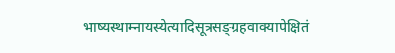भाष्यस्थाम्नायस्येत्यादिसूत्रसङ्ग्रहवाक्यापेक्षितं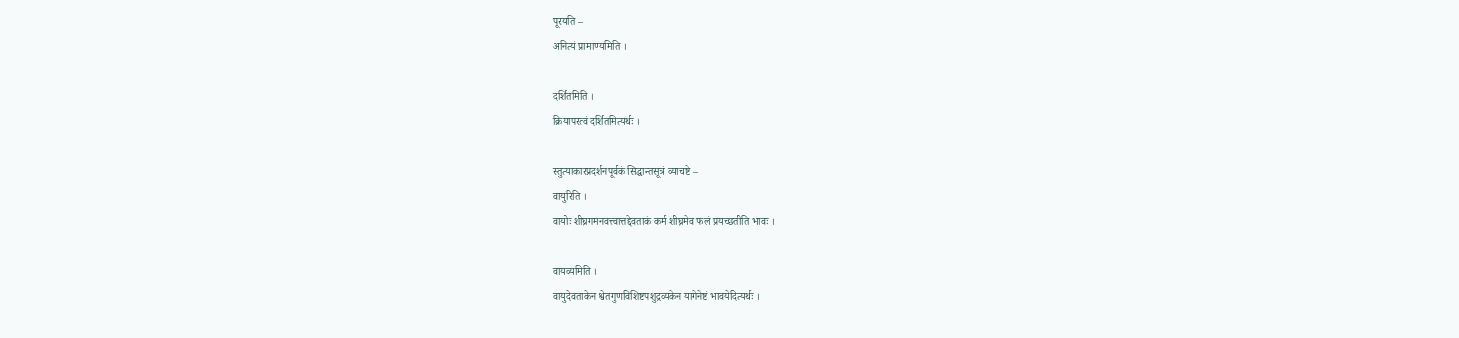पूरयति –
अनित्यं प्रामाण्यमिति ।

दर्शितमिति ।
क्रियापरत्वं दर्शितमित्यर्थः ।

स्तुत्याकारप्रदर्शनपूर्वकं सिद्धान्तसूत्रं व्याचष्टे –
वायुरिति ।
वायोः शीघ्रगमनवत्त्वात्तद्देवताकं कर्म शीघ्रमेव फलं प्रयच्छतीति भावः ।

वायव्यमिति ।
वायुदेवताकेन श्वेतगुणविशिष्टपशुद्रव्यकेन यागेनेष्टं भावयेदित्यर्थः ।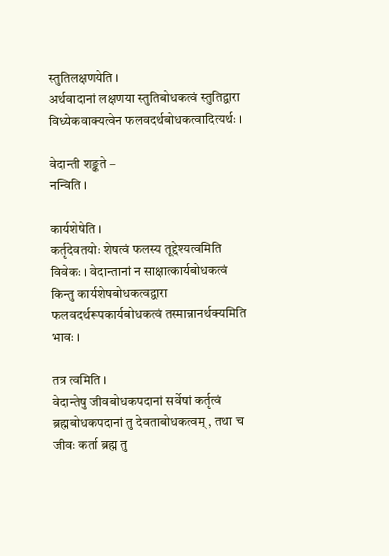स्तुतिलक्षणयेति ।
अर्थवादानां लक्षणया स्तुतिबोधकत्वं स्तुतिद्वारा विध्येकवाक्यत्वेन फलवदर्थबोधकत्वादित्यर्थः ।

वेदान्ती शङ्कते –
नन्विति ।

कार्यशेषेति ।
कर्तृदेवतयोः शेषत्वं फलस्य तूद्देश्यत्वमिति विवेकः । वेदान्तानां न साक्षात्कार्यबोधकत्वं किन्तु कार्यशेषबोधकत्वद्वारा फलवदर्थरूपकार्यबोधकत्वं तस्मान्नानर्थक्यमिति भावः ।

तत्र त्वमिति ।
वेदान्तेषु जीवबोधकपदानां सर्वेषां कर्तृत्वं ब्रह्मबोधकपदानां तु देवताबोधकत्वम् , तथा च जीवः कर्ता ब्रह्म तु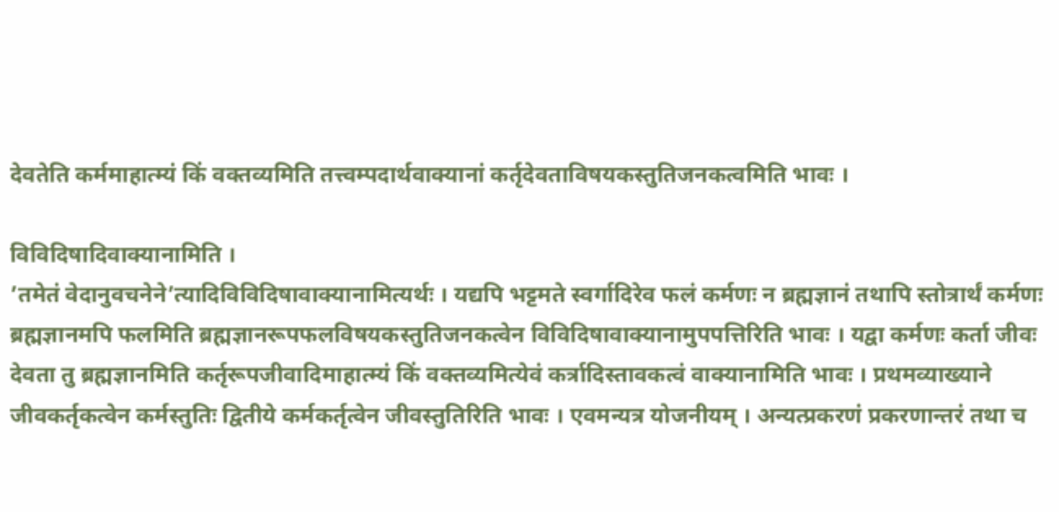देवतेति कर्ममाहात्म्यं किं वक्तव्यमिति तत्त्वम्पदार्थवाक्यानां कर्तृदेवताविषयकस्तुतिजनकत्वमिति भावः ।

विविदिषादिवाक्यानामिति ।
’तमेतं वेदानुवचनेने’त्यादिविविदिषावाक्यानामित्यर्थः । यद्यपि भट्टमते स्वर्गादिरेव फलं कर्मणः न ब्रह्मज्ञानं तथापि स्तोत्रार्थं कर्मणः ब्रह्मज्ञानमपि फलमिति ब्रह्मज्ञानरूपफलविषयकस्तुतिजनकत्वेन विविदिषावाक्यानामुपपत्तिरिति भावः । यद्वा कर्मणः कर्ता जीवः देवता तु ब्रह्मज्ञानमिति कर्तृरूपजीवादिमाहात्म्यं किं वक्तव्यमित्येवं कर्त्रादिस्तावकत्वं वाक्यानामिति भावः । प्रथमव्याख्याने जीवकर्तृकत्वेन कर्मस्तुतिः द्वितीये कर्मकर्तृत्वेन जीवस्तुतिरिति भावः । एवमन्यत्र योजनीयम् । अन्यत्प्रकरणं प्रकरणान्तरं तथा च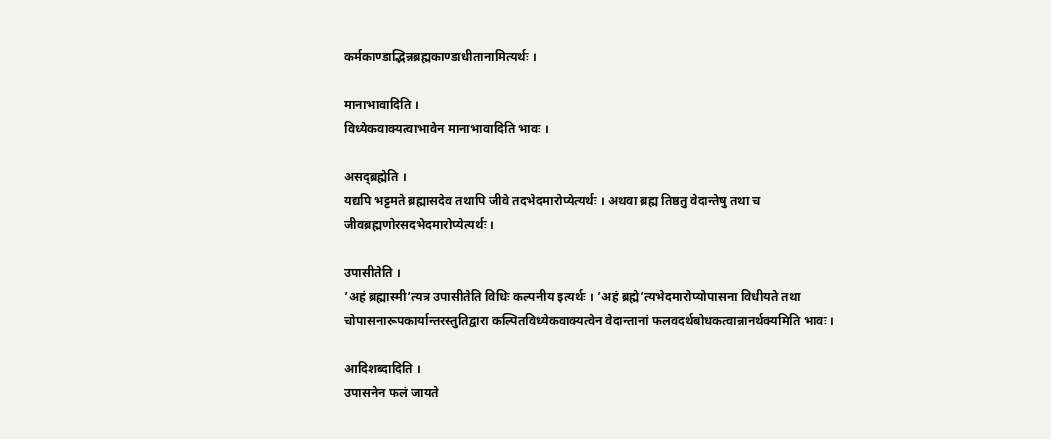कर्मकाण्डाद्भिन्नब्रह्मकाण्डाधीतानामित्यर्थः ।

मानाभावादिति ।
विध्येकवाक्यत्वाभावेन मानाभावादिति भावः ।

असद्ब्रह्मेति ।
यद्यपि भट्टमते ब्रह्मासदेव तथापि जीवे तदभेदमारोप्येत्यर्थः । अथवा ब्रह्म तिष्ठतु वेदान्तेषु तथा च जीवब्रह्मणोरसदभेदमारोप्येत्यर्थः ।

उपासीतेति ।
’अहं ब्रह्मास्मी’त्यत्र उपासीतेति विधिः कल्पनीय इत्यर्थः । ’अहं ब्रह्मे’त्यभेदमारोप्योपासना विधीयते तथा चोपासनारूपकार्यान्तरस्तुतिद्वारा कल्पितविध्येकवाक्यत्वेन वेदान्तानां फलवदर्थबोधकत्वान्नानर्थक्यमिति भावः ।

आदिशब्दादिति ।
उपासनेन फलं जायते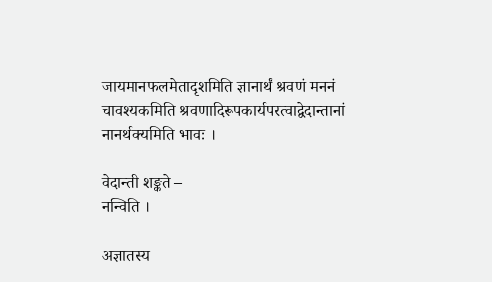जायमानफलमेतादृशमिति ज्ञानार्थं श्रवणं मननं चावश्यकमिति श्रवणादिरूपकार्यपरत्वाद्वेदान्तानां नानर्थक्यमिति भावः ।

वेदान्ती शङ्कते –
नन्विति ।

अज्ञातस्य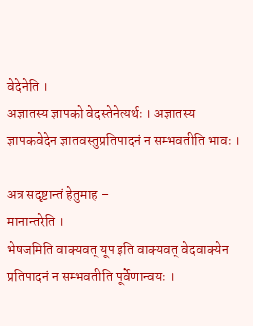वेदेनेति ।
अज्ञातस्य ज्ञापको वेदस्तेनेत्यर्थः । अज्ञातस्य ज्ञापकवेदेन ज्ञातवस्तुप्रतिपादनं न सम्भवतीति भावः ।

अत्र सदृष्टान्तं हेतुमाह –
मानान्तरेति ।
भेषजमिति वाक्यवत् यूप इति वाक्यवत् वेदवाक्येन प्रतिपादनं न सम्भवतीति पूर्वेणान्वयः ।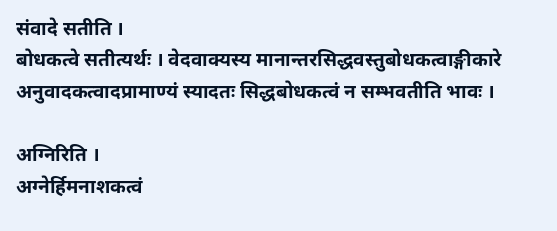संवादे सतीति ।
बोधकत्वे सतीत्यर्थः । वेदवाक्यस्य मानान्तरसिद्धवस्तुबोधकत्वाङ्गीकारे अनुवादकत्वादप्रामाण्यं स्यादतः सिद्धबोधकत्वं न सम्भवतीति भावः ।

अग्निरिति ।
अग्नेर्हिमनाशकत्वं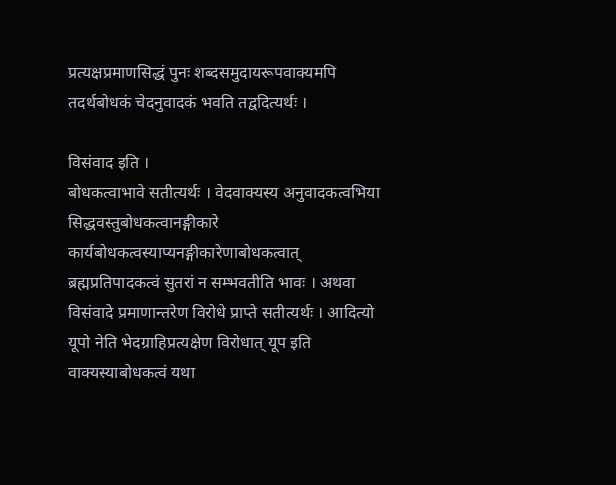प्रत्यक्षप्रमाणसिद्धं पुनः शब्दसमुदायरूपवाक्यमपि तदर्थबोधकं चेदनुवादकं भवति तद्वदित्यर्थः ।

विसंवाद इति ।
बोधकत्वाभावे सतीत्यर्थः । वेदवाक्यस्य अनुवादकत्वभिया सिद्धवस्तुबोधकत्वानङ्गीकारे कार्यबोधकत्वस्याप्यनङ्गीकारेणाबोधकत्वात् ब्रह्मप्रतिपादकत्वं सुतरां न सम्भवतीति भावः । अथवा विसंवादे प्रमाणान्तरेण विरोधे प्राप्ते सतीत्यर्थः । आदित्यो यूपो नेति भेदग्राहिप्रत्यक्षेण विरोधात् यूप इति वाक्यस्याबोधकत्वं यथा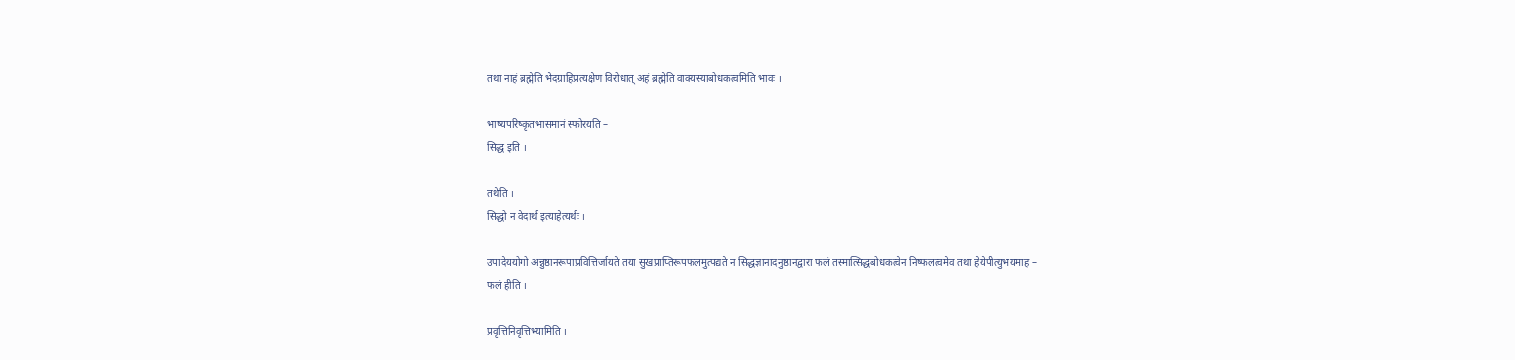तथा नाहं ब्रह्मेति भेदग्राहिप्रत्यक्षेण विरोधात् अहं ब्रह्मेति वाक्यस्याबोधकत्वमिति भावः ।

भाष्यपरिष्कृतभासमानं स्फोरयति –
सिद्ध इति ।

तथेति ।
सिद्धो न वेदार्थ इत्याहेत्यर्थः ।

उपादेययोगो अन्नुष्ठानरूपाप्रवित्तिर्जायते तया सुखप्राप्तिरूपफलमुत्पद्यते न सिद्धज्ञानादनुष्ठानद्वारा फलं तस्मात्सिद्धबोधकत्वेन निष्फलत्वमेव तथा हेयेपीत्युभयमाह –
फलं हीति ।

प्रवृत्तिनिवृत्तिभ्यामिति ।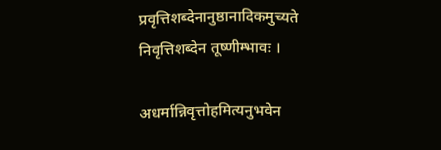प्रवृत्तिशब्देनानुष्ठानादिकमुच्यते निवृत्तिशब्देन तूष्णीम्भावः ।

अधर्मान्निवृत्तोहमित्यनुभवेन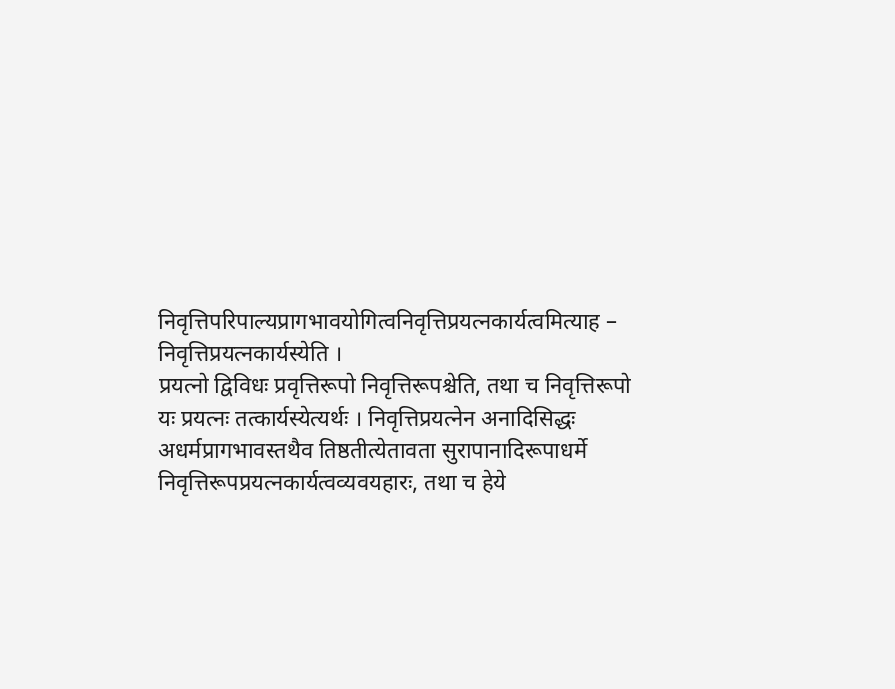निवृत्तिपरिपाल्यप्रागभावयोगित्वनिवृत्तिप्रयत्नकार्यत्वमित्याह –
निवृत्तिप्रयत्नकार्यस्येति ।
प्रयत्नो द्विविधः प्रवृत्तिरूपो निवृत्तिरूपश्चेति, तथा च निवृत्तिरूपो यः प्रयत्नः तत्कार्यस्येत्यर्थः । निवृत्तिप्रयत्नेन अनादिसिद्धः अधर्मप्रागभावस्तथैव तिष्ठतीत्येतावता सुरापानादिरूपाधर्मे निवृत्तिरूपप्रयत्नकार्यत्वव्यवयहारः, तथा च हेये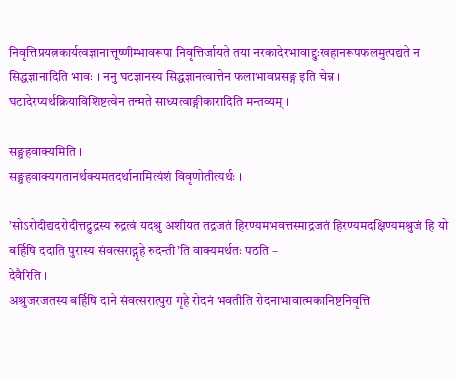निवृत्तिप्रयत्नकार्यत्वज्ञानात्तूष्णीम्भावरूपा निवृत्तिर्जायते तया नरकादेरभावाद्दुःखहानरूपफलमुत्पद्यते न सिद्धज्ञानादिति भावः । ननु घटज्ञानस्य सिद्धज्ञानत्वात्तेन फलाभावप्रसङ्ग इति चेन्न । घटादेरप्यर्थक्रियाविशिष्टत्वेन तन्मते साध्यत्वाङ्गीकारादिति मन्तव्यम् ।

सङ्ग्रहवाक्यमिति ।
सङ्ग्रहवाक्यगतानर्थक्यमतदर्थानामित्यंशं विवृणोतीत्यर्थः ।

’सोऽरोदीद्यदरोदीत्तद्रुद्रस्य रुद्रत्वं यदश्रु अशीयत तद्रजतं हिरण्यमभवत्तस्माद्रजतं हिरण्यमदक्षिण्यमश्रुजं हि यो बर्हिषि ददाति पुरास्य संवत्सराद्गृहे रुदन्ती’ति वाक्यमर्थतः पठति –
देवैरिति ।
अश्रुजरजतस्य बर्हिषि दाने संवत्सरात्पुरा गृहे रोदनं भवतीति रोदनाभावात्मकानिष्टनिवृत्ति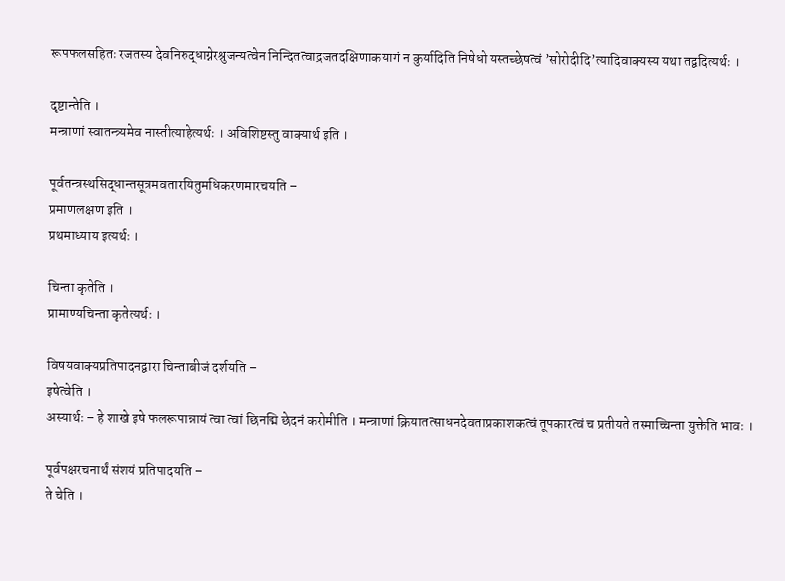रूपफलसहितः रजतस्य देवनिरुद्धाग्नेरश्रुजन्यत्वेन निन्दितत्वाद्रजतदक्षिणाकयागं न कुर्यादिति निषेधो यस्तच्छेषत्वं ’सोरोदीदि’त्यादिवाक्यस्य यथा तद्वदित्यर्थः ।

दृष्टान्तेति ।
मन्त्राणां स्वातन्त्र्यमेव नास्तीत्याहेत्यर्थः । अविशिष्टस्तु वाक्यार्थ इति ।

पूर्वतन्त्रस्थसिद्धान्तसूत्रमवतारयितुमधिकरणमारचयति –
प्रमाणलक्षण इति ।
प्रथमाध्याय इत्यर्थः ।

चिन्ता कृतेति ।
प्रामाण्यचिन्ता कृतेत्यर्थः ।

विषयवाक्यप्रतिपादनद्वारा चिन्ताबीजं दर्शयति –
इषेत्वेति ।
अस्यार्थः – हे शाखे इषे फलरूपान्नायं त्वा त्वां छिनद्मि छेदनं करोमीति । मन्त्राणां क्रियातत्साधनदेवताप्रकाशकत्वं तूपकारत्वं च प्रतीयते तस्माच्चिन्ता युक्तेति भावः ।

पूर्वपक्षरचनार्थं संशयं प्रतिपादयति –
ते चेति ।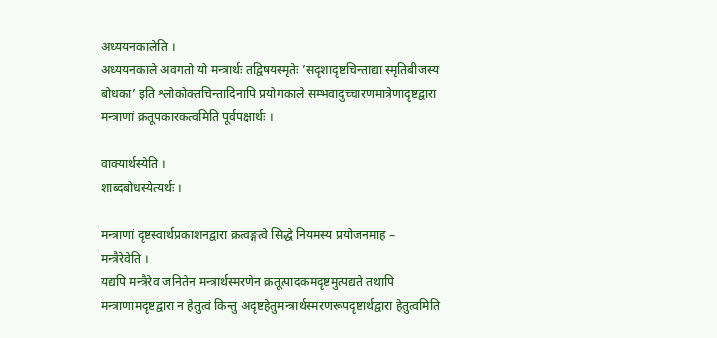अध्ययनकालेति ।
अध्ययनकाले अवगतो यो मन्त्रार्थः तद्विषयस्मृतेः ’सदृशादृष्टचिन्ताद्या स्मृतिबीजस्य बोधका’ इति श्लोकोक्तचिन्तादिनापि प्रयोगकाले सम्भवादुच्चारणमात्रेणादृष्टद्वारा मन्त्राणां क्रतूपकारकत्वमिति पूर्वपक्षार्थः ।

वाक्यार्थस्येति ।
शाब्दबोधस्येत्यर्थः ।

मन्त्राणां दृष्टस्वार्थप्रकाशनद्वारा क्रत्वङ्गत्वे सिद्धे नियमस्य प्रयोजनमाह –
मन्त्रैरेवेति ।
यद्यपि मन्त्रैरेव जनितेन मन्त्रार्थस्मरणेन क्रतूत्पादकमदृष्टमुत्पद्यते तथापि मन्त्राणामदृष्टद्वारा न हेतुत्वं किन्तु अदृष्टहेतुमन्त्रार्थस्मरणरूपदृष्टार्थद्वारा हेतुत्वमिति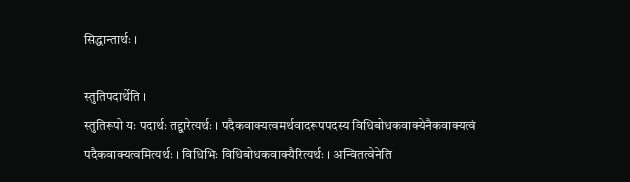सिद्धान्तार्थः ।

स्तुतिपदार्थेति ।
स्तुतिरूपो यः पदार्थः तद्द्वारेत्यर्थः । पदैकवाक्यत्वमर्थवादरूपपदस्य विधिबोधकवाक्येनैकवाक्यत्वं पदैकवाक्यत्वमित्यर्थः । विधिभिः विधिबोधकवाक्यैरित्यर्थः । अन्वितत्वेनेति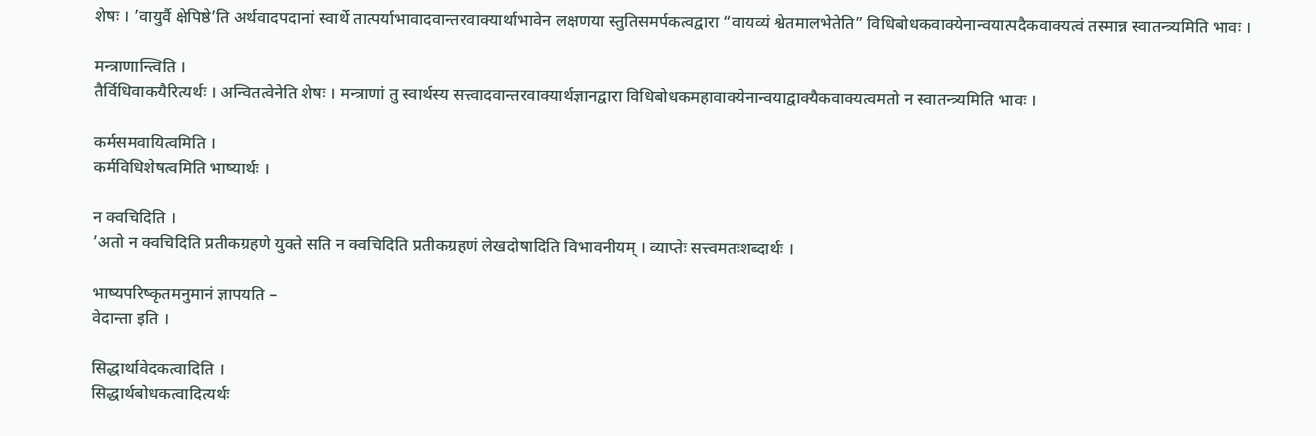शेषः । ’वायुर्वै क्षेपिष्ठे’ति अर्थवादपदानां स्वार्थे तात्पर्याभावादवान्तरवाक्यार्थाभावेन लक्षणया स्तुतिसमर्पकत्वद्वारा “वायव्यं श्वेतमालभेतेति” विधिबोधकवाक्येनान्वयात्पदैकवाक्यत्वं तस्मान्न स्वातन्त्र्यमिति भावः ।

मन्त्राणान्त्विति ।
तैर्विधिवाकयैरित्यर्थः । अन्वितत्वेनेति शेषः । मन्त्राणां तु स्वार्थस्य सत्त्वादवान्तरवाक्यार्थज्ञानद्वारा विधिबोधकमहावाक्येनान्वयाद्वाक्यैकवाक्यत्वमतो न स्वातन्त्र्यमिति भावः ।

कर्मसमवायित्वमिति ।
कर्मविधिशेषत्वमिति भाष्यार्थः ।

न क्वचिदिति ।
’अतो न क्वचिदिति प्रतीकग्रहणे युक्ते सति न क्वचिदिति प्रतीकग्रहणं लेखदोषादिति विभावनीयम् । व्याप्तेः सत्त्वमतःशब्दार्थः ।

भाष्यपरिष्कृतमनुमानं ज्ञापयति –
वेदान्ता इति ।

सिद्धार्थावेदकत्वादिति ।
सिद्धार्थबोधकत्वादित्यर्थः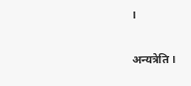।

अन्यत्रेति ।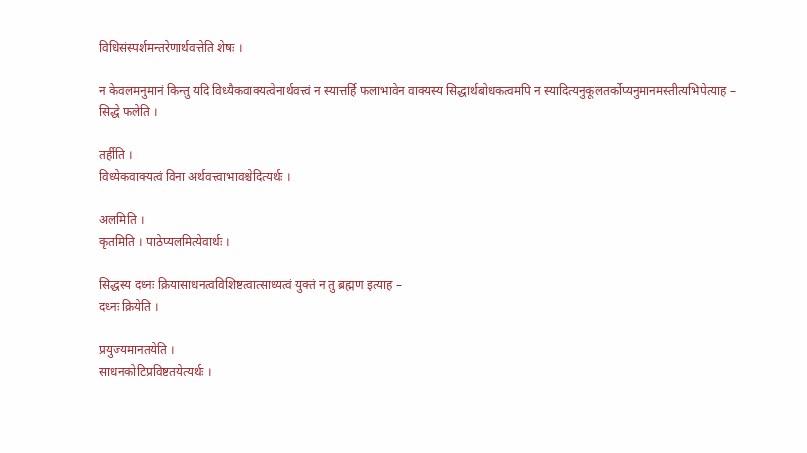विधिसंस्पर्शमन्तरेणार्थवत्तेति शेषः ।

न केवलमनुमानं किन्तु यदि विध्यैकवाक्यत्वेनार्थवत्त्वं न स्यात्तर्हि फलाभावेन वाक्यस्य सिद्धार्थबोधकत्वमपि न स्यादित्यनुकूलतर्कोप्यनुमानमस्तीत्यभिपेत्याह –
सिद्धे फलेति ।

तर्हीति ।
विध्येकवाक्यत्वं विना अर्थवत्त्वाभावश्चेदित्यर्थः ।

अलमिति ।
कृतमिति । पाठेप्यलमित्येवार्थः ।

सिद्धस्य दध्नः क्रियासाधनत्वविशिष्टत्वात्साध्यत्वं युक्तं न तु ब्रह्मण इत्याह –
दध्नः क्रियेति ।

प्रयुज्यमानतयेति ।
साधनकोटिप्रविष्टतयेत्यर्थः ।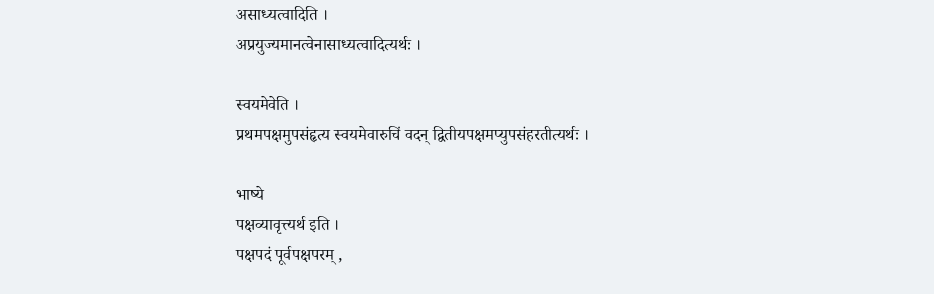असाध्यत्वादिति ।
अप्रयुज्यमानत्वेनासाध्यत्वादित्यर्थः ।

स्वयमेवेति ।
प्रथमपक्षमुपसंहृत्य स्वयमेवारुचिं वदन् द्वितीयपक्षमप्युपसंहरतीत्यर्थः ।

भाष्ये
पक्षव्यावृत्त्यर्थ इति ।
पक्षपदं पूर्वपक्षपरम् ,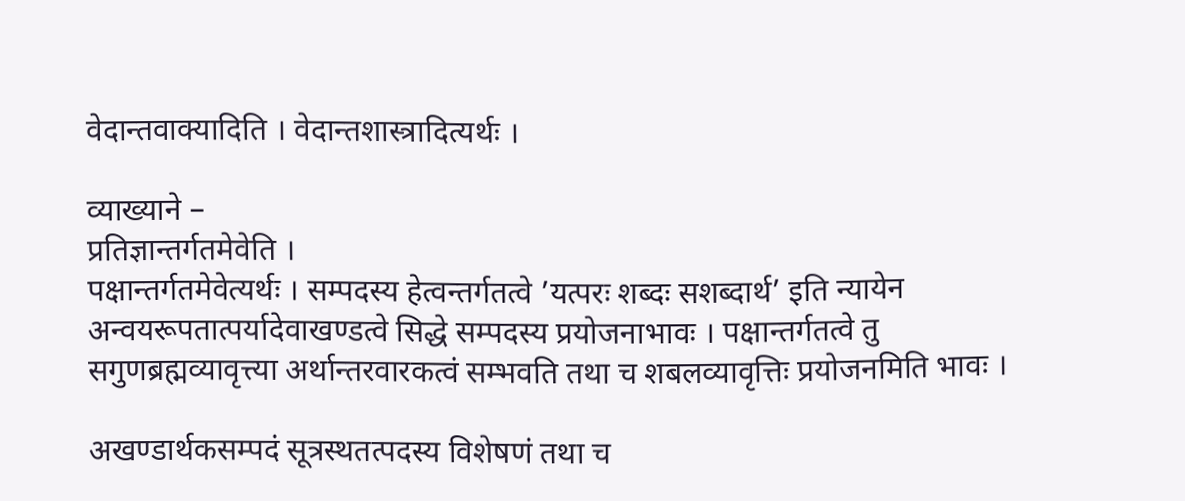वेदान्तवाक्यादिति । वेदान्तशास्त्रादित्यर्थः ।

व्याख्याने –
प्रतिज्ञान्तर्गतमेवेति ।
पक्षान्तर्गतमेवेत्यर्थः । सम्पदस्य हेत्वन्तर्गतत्वे ’यत्परः शब्दः सशब्दार्थ’ इति न्यायेन अन्वयरूपतात्पर्यादेवाखण्डत्वे सिद्धे सम्पदस्य प्रयोजनाभावः । पक्षान्तर्गतत्वे तु सगुणब्रह्मव्यावृत्त्या अर्थान्तरवारकत्वं सम्भवति तथा च शबलव्यावृत्तिः प्रयोजनमिति भावः ।

अखण्डार्थकसम्पदं सूत्रस्थतत्पदस्य विशेषणं तथा च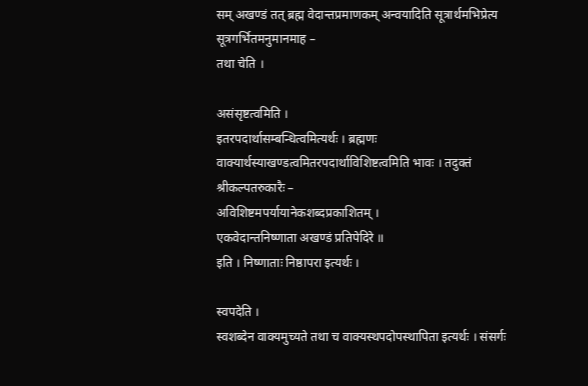सम् अखण्डं तत् ब्रह्म वेदान्तप्रमाणकम् अन्वयादिति सूत्रार्थमभिप्रेत्य सूत्रगर्भितमनुमानमाह –
तथा चेति ।

असंसृष्टत्वमिति ।
इतरपदार्थासम्बन्धित्वमित्यर्थः । ब्रह्मणः वाक्यार्थस्याखण्डत्वमितरपदार्थाविशिष्टत्वमिति भावः । तदुक्तं श्रीकल्पतरुकारैः –
अविशिष्टमपर्यायानेकशब्दप्रकाशितम् ।
एकवेदान्तनिष्णाता अखण्डं प्रतिपेदिरे ॥
इति । निष्णाताः निष्ठापरा इत्यर्थः ।

स्वपदेति ।
स्वशब्देन वाक्यमुच्यते तथा च वाक्यस्थपदोपस्थापिता इत्यर्थः । संसर्गः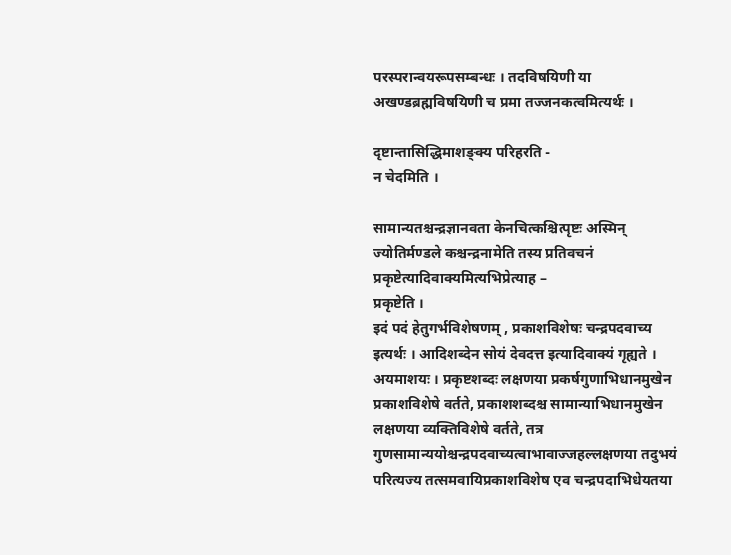परस्परान्वयरूपसम्बन्धः । तदविषयिणी या अखण्डब्रह्मविषयिणी च प्रमा तज्जनकत्वमित्यर्थः ।

दृष्टान्तासिद्धिमाशङ्क्य परिहरति -
न चेदमिति ।

सामान्यतश्चन्द्रज्ञानवता केनचित्कश्चित्पृष्टः अस्मिन् ज्योतिर्मण्डले कश्चन्द्रनामेति तस्य प्रतिवचनं प्रकृष्टेत्यादिवाक्यमित्यभिप्रेत्याह –
प्रकृष्टेति ।
इदं पदं हेतुगर्भविशेषणम् , प्रकाशविशेषः चन्द्रपदवाच्य इत्यर्थः । आदिशब्देन सोयं देवदत्त इत्यादिवाक्यं गृह्यते । अयमाशयः । प्रकृष्टशब्दः लक्षणया प्रकर्षगुणाभिधानमुखेन प्रकाशविशेषे वर्तते, प्रकाशशब्दश्च सामान्याभिधानमुखेन लक्षणया व्यक्तिविशेषे वर्तते, तत्र गुणसामान्ययोश्चन्द्रपदवाच्यत्वाभावाज्जहल्लक्षणया तदुभयं परित्यज्य तत्समवायिप्रकाशविशेष एव चन्द्रपदाभिधेयतया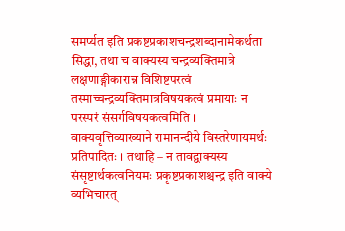समर्प्यत इति प्रकष्टप्रकाशचन्द्रशब्दानामेकर्थता सिद्धा, तथा च वाक्यस्य चन्द्रव्यक्तिमात्रे लक्षणाङ्गीकारान्न विशिष्टपरत्वं तस्माच्चन्द्रव्यक्तिमात्रविषयकत्वं प्रमायाः न परस्परं संसर्गविषयकत्वमिति । वाक्यवृत्तिव्याख्याने रामानन्दीये विस्तरेणायमर्थः प्रतिपादितः । तथाहि – न तावद्वाक्यस्य संसृष्टार्थकत्वनियमः प्रकृष्टप्रकाशश्चन्द्र इति वाक्ये व्यभिचारत्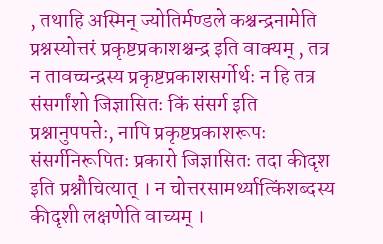, तथाहि अस्मिन् ज्योतिर्मण्डले कश्चन्द्रनामेति प्रश्नस्योत्तरं प्रकृष्टप्रकाशश्चन्द्र इति वाक्यम् , तत्र न तावच्चन्द्रस्य प्रकृष्टप्रकाशसर्गोर्थः न हि तत्र संसर्गांशो जिज्ञासितः किं संसर्ग इति प्रश्नानुपपत्तेः, नापि प्रकृष्टप्रकाशरूपः संसर्गनिरूपितः प्रकारो जिज्ञासितः तदा कीदृश इति प्रश्नौचित्यात् । न चोत्तरसामर्थ्यात्किंशब्दस्य कीदृशी लक्षणेति वाच्यम् ।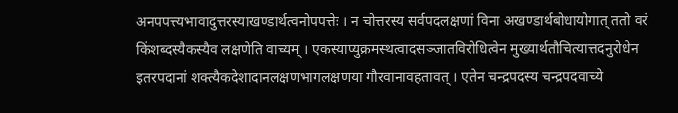अनपपत्त्यभावादुत्तरस्याखण्डार्थत्वनोपपत्तेः । न चोत्तरस्य सर्वपदलक्षणां विना अखण्डार्थबोधायोगात् ततो वरं किंशब्दस्यैकस्यैव लक्षणेति वाच्यम् । एकस्याप्युक्रमस्थत्वादसञ्जातविरोधित्वेन मुख्यार्थतौचित्यात्तदनुरोधेन इतरपदानां शक्त्यैकदेशादानलक्षणभागलक्षणया गौरवानावहतावत् । एतेन चन्द्रपदस्य चन्द्रपदवाच्ये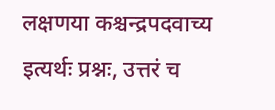लक्षणया कश्चन्द्रपदवाच्य इत्यर्थः प्रश्नः, उत्तरं च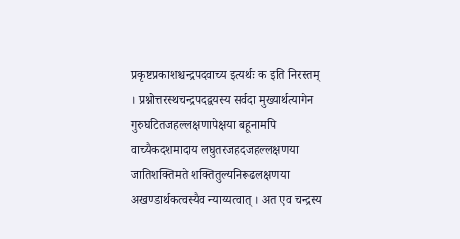प्रकृष्टप्रकाशश्चन्द्रपदवाच्य इत्यर्थः क इति निरस्तम् । प्रश्नोत्तरस्थचन्द्रपदद्वयस्य सर्वदा मुख्यार्थत्यागेन गुरुघटितजहल्लक्षणापेक्षया बहूनामपि वाच्यैकदशमादाय लघुतरजहदजहल्लक्षणया जातिशक्तिमते शक्तितुल्यनिरूढलक्षणया अखण्डार्थकत्वस्यैव न्याय्यत्वात् । अत एव चन्द्रस्य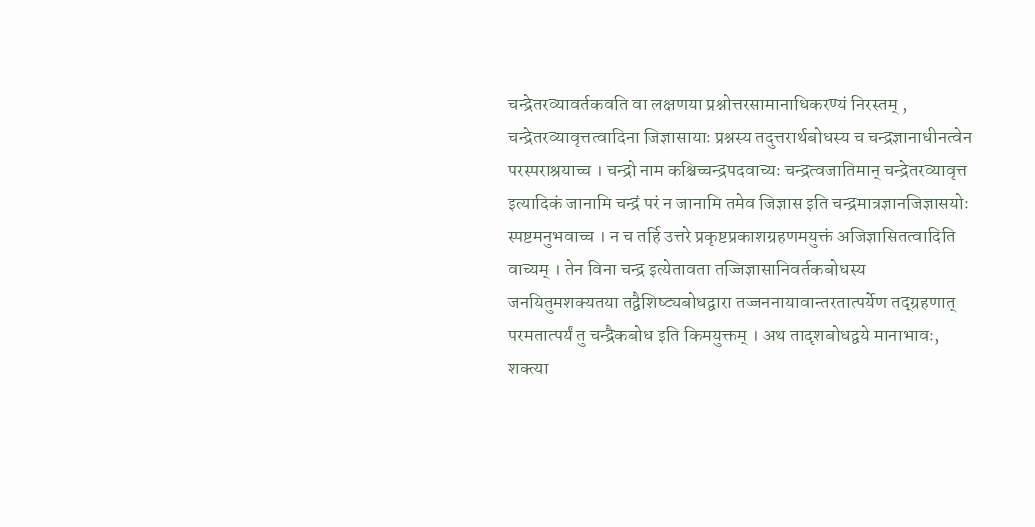चन्द्रेतरव्यावर्तकवति वा लक्षणया प्रश्नोत्तरसामानाधिकरण्यं निरस्तम् , चन्द्रेतरव्यावृत्तत्वादिना जिज्ञासायाः प्रश्नस्य तदुत्तरार्थबोधस्य च चन्द्रज्ञानाधीनत्वेन परस्पराश्रयाच्च । चन्द्रो नाम कश्चिच्चन्द्रपदवाच्यः चन्द्रत्वजातिमान् चन्द्रेतरव्यावृत्त इत्यादिकं जानामि चन्द्रं परं न जानामि तमेव जिज्ञास इति चन्द्रमात्रज्ञानजिज्ञासयोः स्पष्टमनुभवाच्च । न च तर्हि उत्तरे प्रकृष्टप्रकाशग्रहणमयुक्तं अजिज्ञासितत्वादिति वाच्यम् । तेन विना चन्द्र इत्येतावता तज्जिज्ञासानिवर्तकबोधस्य जनयितुमशक्यतया तद्वैशिष्ट्यबोधद्वारा तज्जननायावान्तरतात्पर्येण तद्ग्रहणात् परमतात्पर्यं तु चन्द्रैकबोध इति किमयुक्तम् । अथ तादृशबोधद्वये मानाभावः, शक्त्या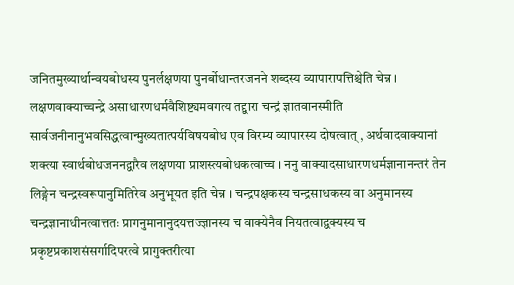जनितमुख्यार्थान्वयबोधस्य पुनर्लक्षणया पुनर्बोधान्तरजनने शब्दस्य व्यापारापत्तिश्चेति चेन्न । लक्षणवाक्याच्चन्द्रे असाधारणधर्मवैशिष्ट्यमवगत्य तद्द्वारा चन्द्रं ज्ञातवानस्मीति सार्वजनीनानुभवसिद्धत्वान्मुख्यतात्पर्यविषयबोध एव विरम्य व्यापारस्य दोषत्वात् , अर्थवादवाक्यानां शक्त्या स्वार्थबोधजननद्वारैव लक्षणया प्राशस्त्यबोधकत्वाच्च । ननु वाक्यादसाधारणधर्मज्ञानानन्तरं तेन लिङ्गेन चन्द्रस्वरूपानुमितिरेव अनुभूयत इति चेन्न । चन्द्रपक्षकस्य चन्द्रसाधकस्य वा अनुमानस्य चन्द्रज्ञानाधीनत्वात्ततः प्रागनुमानानुदयत्तज्ज्ञानस्य च वाक्येनैव नियतत्वाद्वक्यस्य च प्रकृष्टप्रकाशसंसर्गादिपरत्वे प्रागुक्तरीत्या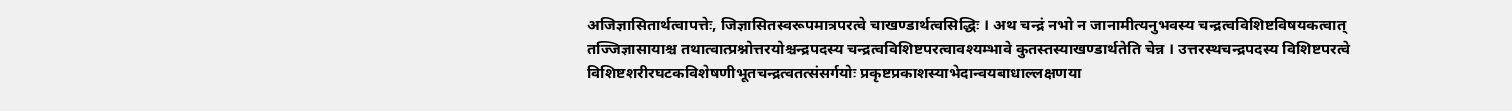अजिज्ञासितार्थत्वापत्तेः, जिज्ञासितस्वरूपमात्रपरत्वे चाखण्डार्थत्वसिद्धिः । अथ चन्द्रं नभो न जानामीत्यनुभवस्य चन्द्रत्वविशिष्टविषयकत्वात् तज्जिज्ञासायाश्च तथात्वात्प्रश्नोत्तरयोश्चन्द्रपदस्य चन्द्रत्वविशिष्टपरत्वावश्यम्भावे कुतस्तस्याखण्डार्थतेति चेन्न । उत्तरस्थचन्द्रपदस्य विशिष्टपरत्वे विशिष्टशरीरघटकविशेषणीभूतचन्द्रत्वतत्संसर्गयोः प्रकृष्टप्रकाशस्याभेदान्वयबाधाल्लक्षणया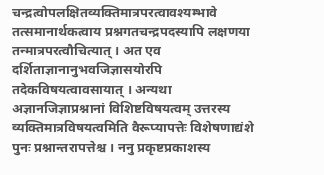चन्द्रत्वोपलक्षितव्यक्तिमात्रपरत्वावश्यम्भावे तत्समानार्थकत्वाय प्रश्नगतचन्द्रपदस्यापि लक्षणया तन्मात्रपरत्वौचित्यात् । अत एव दर्शिताज्ञानानुभवजिज्ञासयोरपि तदेकविषयत्वावसायात् । अन्यथा अज्ञानजिज्ञाप्रश्नानां विशिष्टविषयत्वम् उत्तरस्य व्यक्तिमात्रविषयत्वमिति वैरूप्यापत्तेः विशेषणाद्यंशे पुनः प्रश्नान्तरापत्तेश्च । ननु प्रकृष्टप्रकाशस्य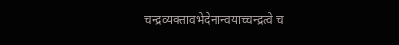चन्द्रव्यक्तावभेदेनान्वयाच्चन्द्रत्वे च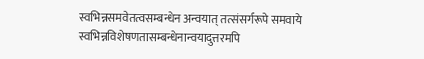स्वभिन्नसमवेतत्वसम्बन्धेन अन्वयात् तत्संसर्गरूपे समवाये स्वभिन्नविशेषणतासम्बन्धेनान्वयादुत्तरमपि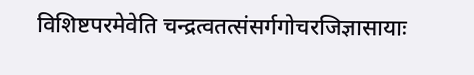विशिष्टपरमेवेति चन्द्रत्वतत्संसर्गगोचरजिज्ञासायाः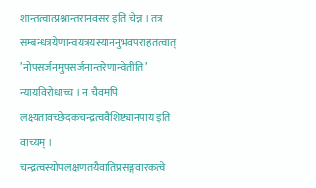शान्तत्वात्प्रश्नान्तरानवसर इति चेन्न । तत्र सम्बन्धत्रयेणान्वयत्रयस्याननुभवपराहतत्वात् ’नोपसर्जनमुपसर्जनान्तरेणान्वेतीति’ न्यायविरोधाच्च । न चैवमपि लक्ष्यतावच्छेदकचन्द्रत्ववैशिष्ट्यानपाय इति वाच्यम् । चन्द्रत्वस्योपलक्षणतयैवातिप्रसङ्गवारकत्वे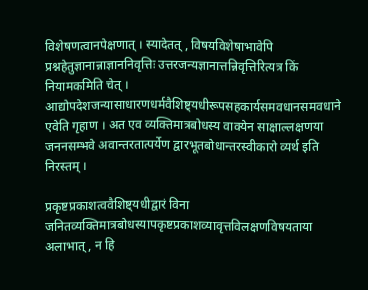विशेषणत्वानपेक्षणात् । स्यादेतत् , विषयविशेषाभावेपि प्रश्नहेतुज्ञानान्नाज्ञाननिवृत्तिः उत्तरजन्यज्ञानात्तन्निवृत्तिरित्यत्र किं नियामकमिति चेत् । आद्योपदेशजन्यासाधारणधर्मवैशिष्ट्यधीरूपसहकार्यसमवधानसमवधाने एवेति गृहाण । अत एव व्यक्तिमात्रबोधस्य वाक्येन साक्षाल्लक्षणया जननसम्भवे अवान्तरतात्पर्येण द्वारभूतबोधान्तरस्वीकारो व्यर्थ इति निरस्तम् ।

प्रकृष्टप्रकाशत्ववैशिष्ट्यधीद्वारं विना जनितव्यक्तिमात्रबोधस्यापकृष्टप्रकाशव्यावृत्तविलक्षणविषयताया अलाभात् , न हि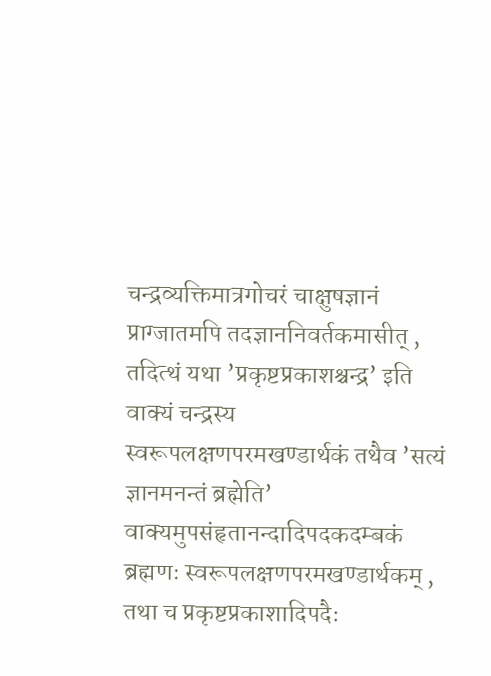चन्द्रव्यक्तिमात्रगोचरं चाक्षुषज्ञानं प्राग्जातमपि तदज्ञाननिवर्तकमासीत् , तदित्थं यथा ’प्रकृष्टप्रकाशश्चन्द्र’ इति वाक्यं चन्द्रस्य स्वरूपलक्षणपरमखण्डार्थकं तथैव ’सत्यं ज्ञानमनन्तं ब्रह्मेति’ वाक्यमुपसंहृतानन्दादिपदकदम्बकं ब्रह्मणः स्वरूपलक्षणपरमखण्डार्थकम् , तथा च प्रकृष्टप्रकाशादिपदैः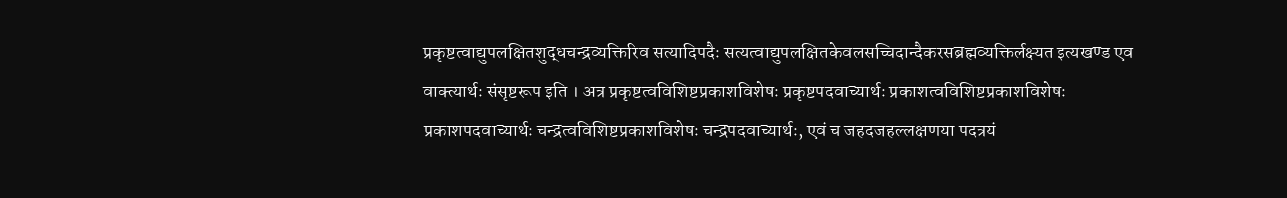प्रकृष्टत्वाद्युपलक्षितशुद्धचन्द्रव्यक्तिरिव सत्यादिपदैः सत्यत्वाद्युपलक्षितकेवलसच्चिदान्दैकरसब्रह्मव्यक्तिर्लक्ष्यत इत्यखण्ड एव वाक्त्यार्थः संसृष्टरूप इति । अत्र प्रकृष्टत्वविशिष्टप्रकाशविशेषः प्रकृष्टपदवाच्यार्थः प्रकाशत्वविशिष्टप्रकाशविशेषः प्रकाशपदवाच्यार्थः चन्द्रत्वविशिष्टप्रकाशविशेषः चन्द्रपदवाच्यार्थः, एवं च जहदजहल्लक्षणया पदत्रयं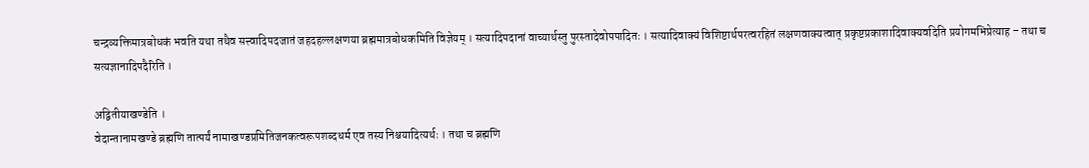चन्द्रव्यक्तिमात्रबोधकं भवति यथा तथैव सत्त्वादिपदजातं जहदहल्लक्षणया ब्रह्ममात्रबोधकमिति विज्ञेयम् । सत्यादिपदानां वाच्यार्थस्तु पुरस्तादेवोपपादितः । सत्यादिवाक्यं विशिष्टार्थपरत्वरहितं लक्षणवाक्यत्वात् प्रकृष्टप्रकाशादिवाक्यवदिति प्रयोगमभिप्रेत्याह – तथा च सत्यज्ञानादिपदैरिति ।

अद्वितीयाखण्डेति ।
वेदान्तानामखण्डे ब्रह्मणि तात्पर्यं नामाखण्डप्रमितिजनकत्वरूपशब्दधर्म एव तस्य निश्चयादित्यर्थः । तथा च ब्रह्मणि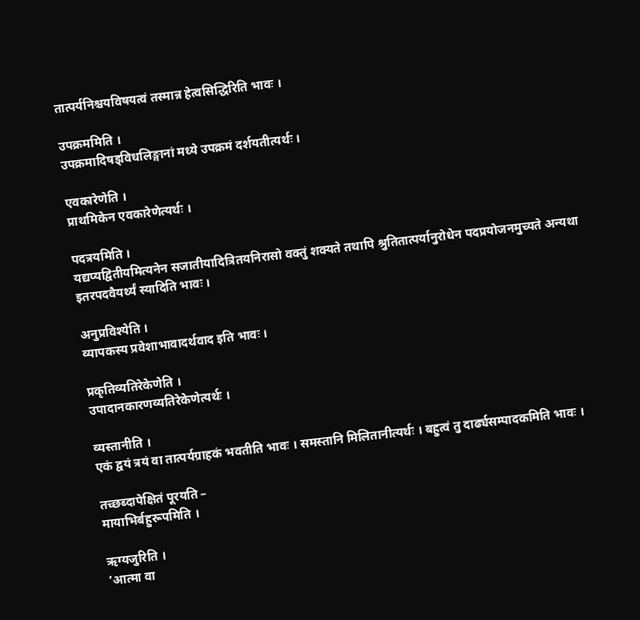तात्पर्यनिश्चयविषयत्वं तस्मान्न हेत्वसिद्धिरिति भावः ।

उपक्रममिति ।
उपक्रमादिषड्विधलिङ्गानां मध्ये उपक्रमं दर्शयतीत्यर्थः ।

एवकारेणेति ।
प्राथमिकेन एवकारेणेत्यर्थः ।

पदत्रयमिति ।
यद्यप्यद्वितीयमित्यनेन सजातीयादित्रितयनिरासो वक्तुं शक्यते तथापि श्रुतितात्पर्यानुरोधेन पदप्रयोजनमुच्यते अन्यथा इतरपदवैयर्थ्यं स्यादिति भावः ।

अनुप्रविश्येति ।
व्यापकस्य प्रवेशाभावादर्थवाद इति भावः ।

प्रकृतिव्यतिरेकेणेति ।
उपादानकारणव्यतिरेकेणेत्यर्थः ।

व्यस्तानीति ।
एकं द्वयं त्रयं वा तात्पर्यग्राहकं भवतीति भावः । समस्तानि मिलितानीत्यर्थः । बहुत्वं तु दार्ढ्यसम्पादकमिति भावः ।

तच्छब्दापेक्षितं पूरयति –
मायाभिर्बहुरूपमिति ।

ऋग्यजुरिति ।
’आत्मा वा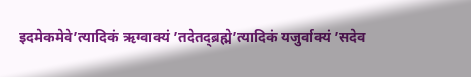इदमेकमेवे’त्यादिकं ऋग्वाक्यं ’तदेतद्ब्रह्मे’त्यादिकं यजुर्वाक्यं ’सदेव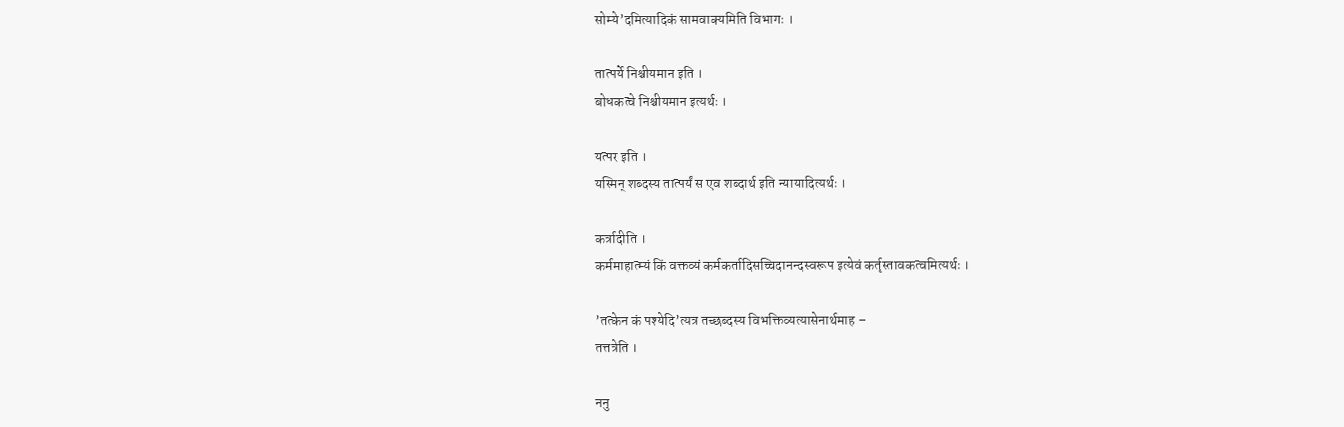सोम्ये’दमित्यादिकं सामवाक्यमिति विभागः ।

तात्पर्ये निश्चीयमान इति ।
बोधकत्वे निश्चीयमान इत्यर्थः ।

यत्पर इति ।
यस्मिन् शब्दस्य तात्पर्यं स एव शब्दार्थ इति न्यायादित्यर्थः ।

कर्त्रादीति ।
कर्ममाहात्म्यं किं वक्तव्यं कर्मकर्तादिसच्चिदानन्दस्वरूप इत्येवं कर्तृस्तावकत्वमित्यर्थः ।

’तत्केन कं पश्येदि’त्यत्र तच्छब्दस्य विभक्तिव्यत्यासेनार्थमाह –
तत्तत्रेति ।

ननु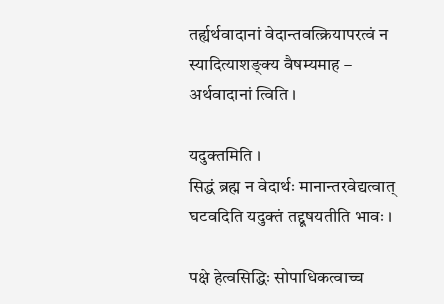तर्ह्यर्थवादानां वेदान्तवत्क्रियापरत्वं न स्यादित्याशङ्क्य वैषम्यमाह –
अर्थवादानां त्विति ।

यदुक्तमिति ।
सिद्धं ब्रह्म न वेदार्थः मानान्तरवेद्यत्वात् घटवदिति यदुक्तं तद्दूषयतीति भावः ।

पक्षे हेत्वसिद्धिः सोपाधिकत्वाच्च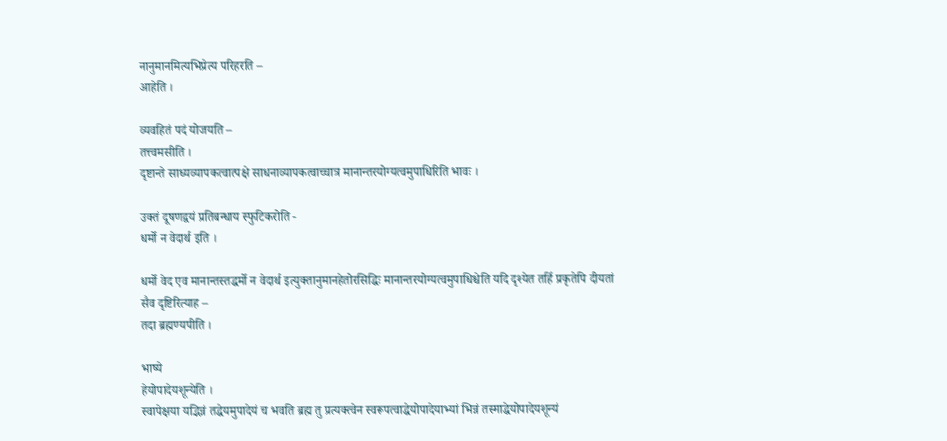नानुमानमित्यभिप्रेत्य परिहरति –
आहेति ।

व्यवहितं पदं योजयति –
तत्त्वमसीति ।
दृष्टान्ते साध्यव्यापकत्वात्पक्षे साधनाव्यापकत्वाच्चात्र मानान्तरयोग्यत्वमुपाधिरिति भावः ।

उक्तं दूषणद्वयं प्रतिबन्धाय स्फुटिकरोति -
धर्मो न वेदार्थ इति ।

धर्मो वेद एव मानान्तस्तद्धर्मो न वेदार्थ इत्युक्तानुमानहेतोरसिद्धिः मानान्तरयोग्यत्वमुपाधिश्चेति यदि दृश्येत तर्हि प्रकृतेपि दीयतां सैव दृष्टिरित्याह –
तदा ब्रह्मण्यपीति ।

भाष्ये
हेयोपादेयशून्येति ।
स्वापेक्षया यद्भिन्नं तद्धेयमुपादेयं च भवति ब्रह्म तु प्रत्यक्त्वेन स्वरूपत्वाद्धेयोपादेयाभ्यां भिन्नं तस्माद्धेयोपादेयशून्यं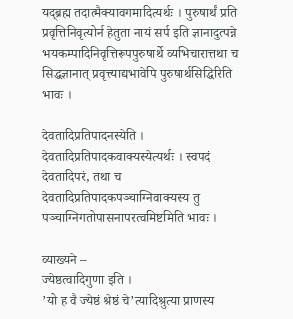यद्ब्रह्म तदात्मैक्यावगमादित्यर्थः । पुरुषार्थं प्रति प्रवृत्तिनिवृत्योर्न हेतुता नायं सर्प इति ज्ञानादुत्पन्ने भयकम्पादिनिवृत्तिरूपपुरुषार्थे व्यभिचारात्तथा च सिद्धज्ञानात् प्रवृत्त्याद्यभावेपि पुरुषार्थसिद्धिरिति भावः ।

देवतादिप्रतिपादनस्येति ।
देवतादिप्रतिपादकवाक्यस्येत्यर्थः । स्वपदं देवतादिपरं, तथा च देवतादिप्रतिपादकपञ्चाग्निवाक्यस्य तु पञ्चाग्निगतोपासनापरत्वमिष्टमिति भावः ।

व्याख्यने –
ज्येष्ठत्वादिगुणा इति ।
’यो ह वै ज्येष्ठं श्रेष्ठं चे’त्यादिश्रुत्या प्राणस्य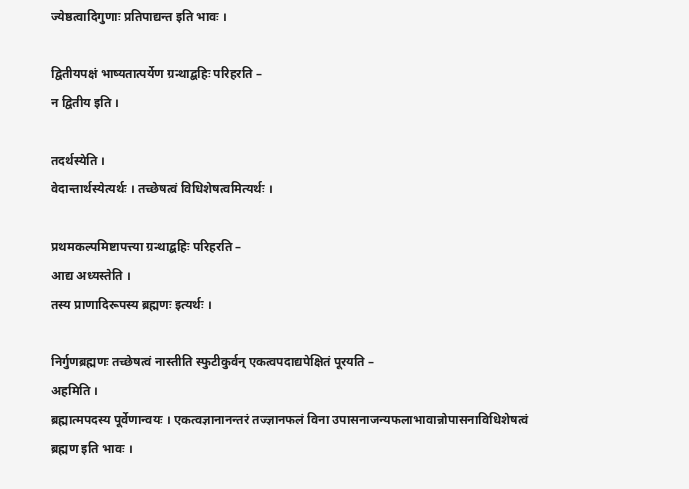ज्येष्ठत्वादिगुणाः प्रतिपाद्यन्त इति भावः ।

द्वितीयपक्षं भाष्यतात्पर्येण ग्रन्थाद्बहिः परिहरति –
न द्वितीय इति ।

तदर्थस्येति ।
वेदान्तार्थस्येत्यर्थः । तच्छेषत्वं विधिशेषत्वमित्यर्थः ।

प्रथमकल्पमिष्टापत्त्या ग्रन्थाद्बहिः परिहरति –
आद्य अध्यस्तेति ।
तस्य प्राणादिरूपस्य ब्रह्मणः इत्यर्थः ।

निर्गुणब्रह्मणः तच्छेषत्वं नास्तीति स्फुटीकुर्वन् एकत्वपदाद्यपेक्षितं पूरयति –
अहमिति ।
ब्रह्मात्मपदस्य पूर्वेणान्वयः । एकत्वज्ञानानन्तरं तज्ज्ञानफलं विना उपासनाजन्यफलाभावान्नोपासनाविधिशेषत्वं ब्रह्मण इति भावः ।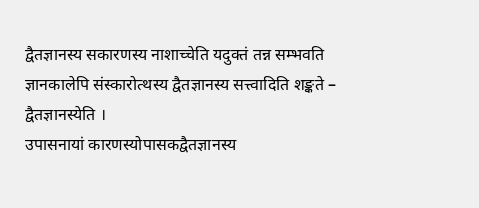द्वैतज्ञानस्य सकारणस्य नाशाच्चेति यदुक्तं तन्न सम्भवति ज्ञानकालेपि संस्कारोत्थस्य द्वैतज्ञानस्य सत्त्वादिति शङ्कते –
द्वैतज्ञानस्येति ।
उपासनायां कारणस्योपासकद्वैतज्ञानस्य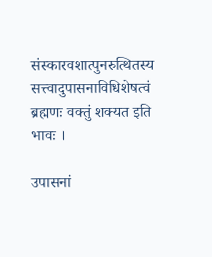संस्कारवशात्पुनरुत्थितस्य सत्त्वादुपासनाविधिशेषत्वं ब्रह्मणः वक्तुं शक्यत इति भावः ।

उपासनां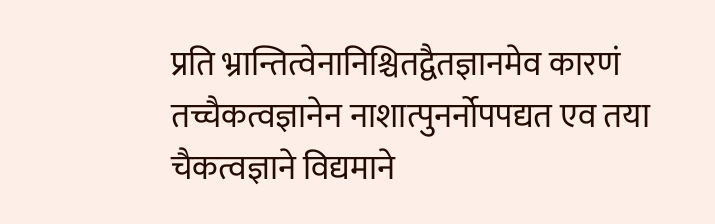प्रति भ्रान्तित्वेनानिश्चितद्वैतज्ञानमेव कारणं तच्चैकत्वज्ञानेन नाशात्पुनर्नोपपद्यत एव तया चैकत्वज्ञाने विद्यमाने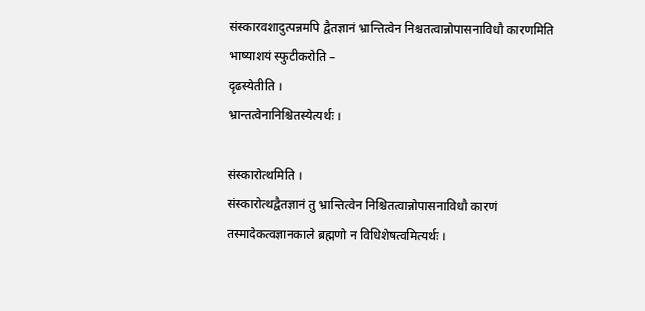संस्कारवशादुत्पन्नमपि द्वैतज्ञानं भ्रान्तित्वेन निश्चतत्वान्नोपासनाविधौ कारणमिति भाष्याशयं स्फुटीकरोति –
दृढस्येतीति ।
भ्रान्तत्वेनानिश्चितस्येत्यर्थः ।

संस्कारोत्थमिति ।
संस्कारोत्थद्वैतज्ञानं तु भ्रान्तित्वेन निश्चितत्वान्नोपासनाविधौ कारणं तस्मादेकत्वज्ञानकाले ब्रह्मणो न विधिशेषत्वमित्यर्थः ।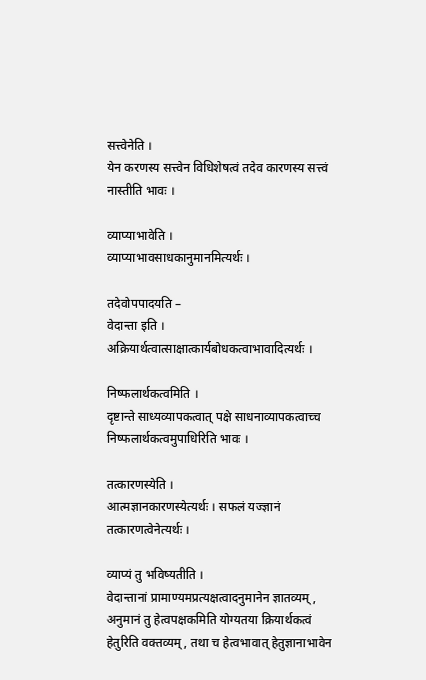सत्त्वेनेति ।
येन करणस्य सत्त्वेन विधिशेषत्वं तदेव कारणस्य सत्त्वं नास्तीति भावः ।

व्याप्याभावेति ।
व्याप्याभावसाधकानुमानमित्यर्थः ।

तदेवोपपादयति –
वेदान्ता इति ।
अक्रियार्थत्वात्साक्षात्कार्यबोधकत्वाभावादित्यर्थः ।

निष्फलार्थकत्वमिति ।
दृष्टान्ते साध्यव्यापकत्वात् पक्षे साधनाव्यापकत्वाच्च निष्फलार्थकत्वमुपाधिरिति भावः ।

तत्कारणस्येति ।
आत्मज्ञानकारणस्येत्यर्थः । सफलं यज्ज्ञानं तत्कारणत्वेनेत्यर्थः ।

व्याप्यं तु भविष्यतीति ।
वेदान्तानां प्रामाण्यमप्रत्यक्षत्वादनुमानेन ज्ञातव्यम् , अनुमानं तु हेत्वपक्षकमिति योग्यतया क्रियार्थकत्वं हेतुरिति वक्तव्यम् , तथा च हेत्वभावात् हेतुज्ञानाभावेन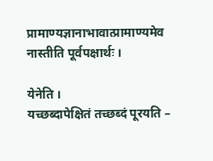प्रामाण्यज्ञानाभावात्प्रामाण्यमेव नास्तीति पूर्वपक्षार्थः ।

येनेति ।
यच्छब्दापेक्षितं तच्छब्दं पूरयति –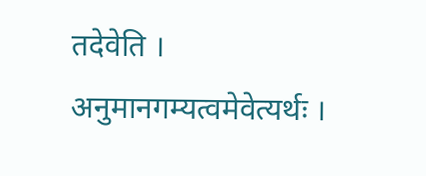तदेवेति ।
अनुमानगम्यत्वमेवेत्यर्थः ।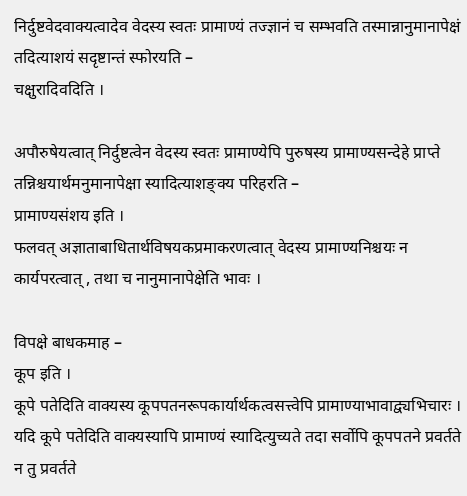निर्दुष्टवेदवाक्यत्वादेव वेदस्य स्वतः प्रामाण्यं तज्ज्ञानं च सम्भवति तस्मान्नानुमानापेक्षं तदित्याशयं सदृष्टान्तं स्फोरयति –
चक्षुरादिवदिति ।

अपौरुषेयत्वात् निर्दुष्टत्वेन वेदस्य स्वतः प्रामाण्येपि पुरुषस्य प्रामाण्यसन्देहे प्राप्ते तन्निश्चयार्थमनुमानापेक्षा स्यादित्याशङ्क्य परिहरति –
प्रामाण्यसंशय इति ।
फलवत् अज्ञाताबाधितार्थविषयकप्रमाकरणत्वात् वेदस्य प्रामाण्यनिश्चयः न कार्यपरत्वात् , तथा च नानुमानापेक्षेति भावः ।

विपक्षे बाधकमाह –
कूप इति ।
कूपे पतेदिति वाक्यस्य कूपपतनरूपकार्यार्थकत्वसत्त्वेपि प्रामाण्याभावाद्व्यभिचारः । यदि कूपे पतेदिति वाक्यस्यापि प्रामाण्यं स्यादित्युच्यते तदा सर्वोपि कूपपतने प्रवर्तते न तु प्रवर्तते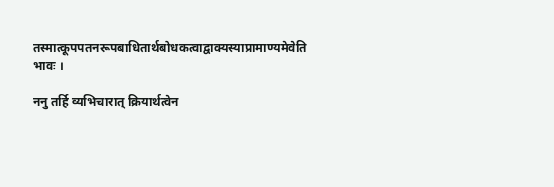तस्मात्कूपपतनरूपबाधितार्थबोधकत्वाद्वाक्यस्याप्रामाण्यमेवेति भावः ।

ननु तर्हि व्यभिचारात् क्रियार्थत्वेन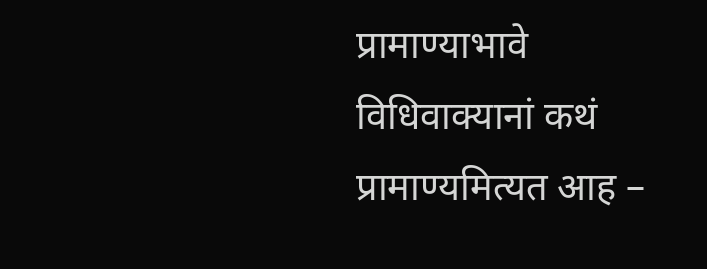प्रामाण्याभावे विधिवाक्यानां कथं प्रामाण्यमित्यत आह –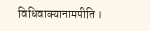विधिवाक्यानामपीति ।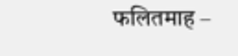फलितमाह –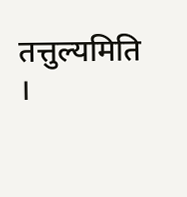तत्तुल्यमिति ।